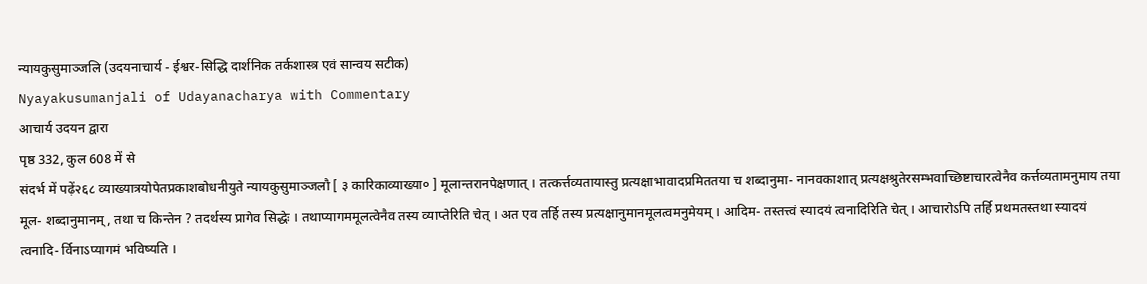न्यायकुसुमाञ्जलि (उदयनाचार्य - ईश्वर-सिद्धि दार्शनिक तर्कशास्त्र एवं सान्वय सटीक)
Nyayakusumanjali of Udayanacharya with Commentary
आचार्य उदयन द्वारा
पृष्ठ 332, कुल 608 में से
संदर्भ में पढ़ें२६८ व्याख्यात्रयोपेतप्रकाशबोधनीयुते न्यायकुसुमाञ्जलौ [ ३ कारिकाव्याख्या० ] मूलान्तरानपेक्षणात् । तत्कर्त्तव्यतायास्तु प्रत्यक्षाभावादप्रमिततया च शब्दानुमा- नानवकाशात् प्रत्यक्षश्रुतेरसम्भवाच्छिष्टाचारत्वेनैव कर्त्तव्यतामनुमाय तया मूल- शब्दानुमानम्, तथा च किन्तेन ? तदर्थस्य प्रागेव सिद्धेः । तथाप्यागममूलत्वेनैव तस्य व्याप्तेरिति चेत् । अत एव तर्हि तस्य प्रत्यक्षानुमानमूलत्वमनुमेयम् । आदिम- तस्तत्त्वं स्यादयं त्वनादिरिति चेत् । आचारोऽपि तर्हि प्रथमतस्तथा स्यादयं त्वनादि- र्विनाऽप्यागमं भविष्यति ।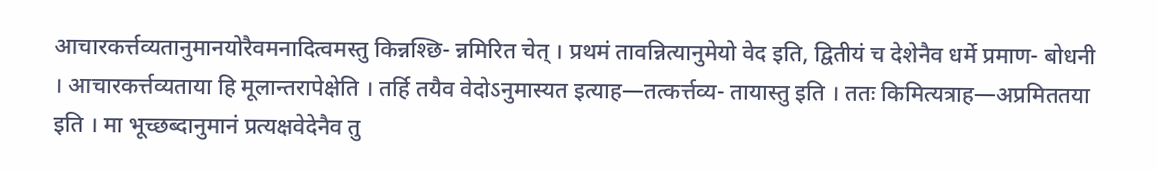आचारकर्त्तव्यतानुमानयोरैवमनादित्वमस्तु किन्नश्छि- न्नमिरित चेत् । प्रथमं तावन्नित्यानुमेयो वेद इति, द्वितीयं च देशेनैव धर्मे प्रमाण- बोधनी । आचारकर्त्तव्यताया हि मूलान्तरापेक्षेति । तर्हि तयैव वेदोऽनुमास्यत इत्याह—तत्कर्त्तव्य- तायास्तु इति । ततः किमित्यत्राह—अप्रमिततया इति । मा भूच्छब्दानुमानं प्रत्यक्षवेदेनैव तु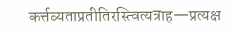कर्त्तव्यताप्रतीतिरस्त्वित्यत्राह—प्रत्यक्ष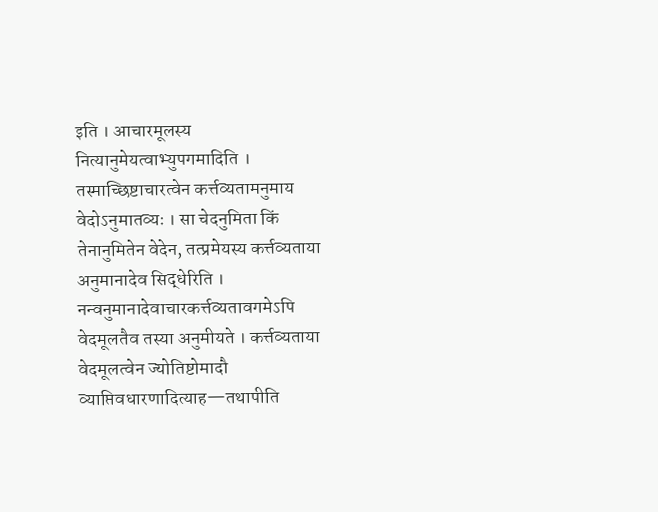इति । आचारमूलस्य नित्यानुमेयत्वाभ्युपगमादिति । तस्माच्छिष्टाचारत्वेन कर्त्तव्यतामनुमाय वेदोऽनुमातव्यः । सा चेदनुमिता किं तेनानुमितेन वेदेन, तत्प्रमेयस्य कर्त्तव्यताया अनुमानादेव सिद्धेरिति । नन्वनुमानादेवाचारकर्त्तव्यतावगमेऽपि वेदमूलतैव तस्या अनुमीयते । कर्त्तव्यताया वेदमूलत्वेन ज्योतिष्टोमादौ व्याप्तिवधारणादित्याह—तथापीति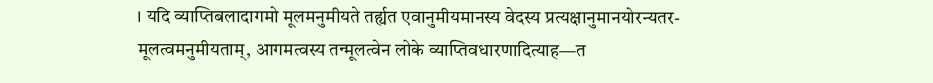। यदि व्याप्तिबलादागमो मूलमनुमीयते तर्ह्यत एवानुमीयमानस्य वेदस्य प्रत्यक्षानुमानयोरन्यतर- मूलत्वमनुमीयताम्, आगमत्वस्य तन्मूलत्वेन लोके व्याप्तिवधारणादित्याह—त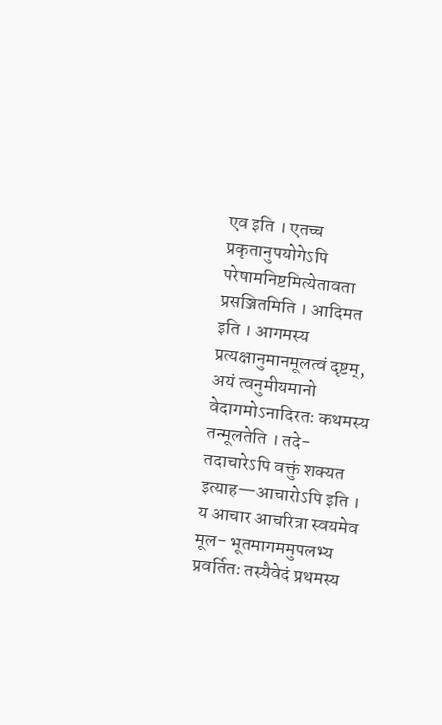एव इति । एतच्च प्रकृतानुपयोगेऽपि परेषामनिष्टमित्येतावता प्रसञ्जितमिति । आदिमत इति । आगमस्य प्रत्यक्षानुमानमूलत्वं दृष्टम्, अयं त्वनुमीयमानो वेदागमोऽनादिरतः कथमस्य तन्मूलतेति । तदे- तदाचारेऽपि वक्तुं शक्यत इत्याह—आचारोऽपि इति । य आचार आचरित्रा स्वयमेव मूल- भूतमागममुपलभ्य प्रवर्तितः तस्यैवेदं प्रथमस्य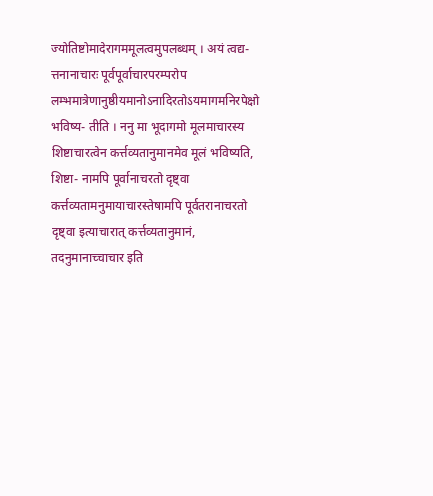ज्योतिष्टोमादेरागममूलत्वमुपलब्धम् । अयं त्वद्य- त्तनानाचारः पूर्वपूर्वाचारपरम्परोप लम्भमात्रेणानुष्ठीयमानोऽनादिरतोऽयमागमनिरपेक्षो भविष्य- तीति । ननु मा भूदागमो मूलमाचारस्य शिष्टाचारत्वेन कर्त्तव्यतानुमानमेव मूलं भविष्यति, शिष्टा- नामपि पूर्वानाचरतो दृष्ट्वा कर्त्तव्यतामनुमायाचारस्तेषामपि पूर्वतरानाचरतो दृष्ट्वा इत्याचारात् कर्त्तव्यतानुमानं, तदनुमानाच्चाचार इति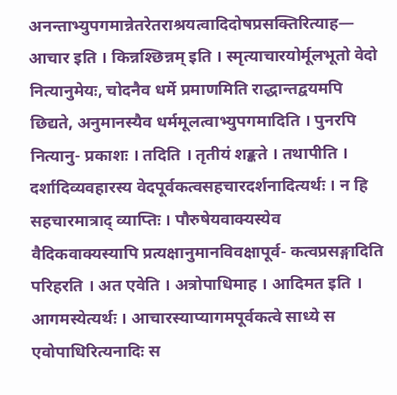अनन्ताभ्युपगमान्नेतरेतराश्रयत्वादिदोषप्रसक्तिरित्याह— आचार इति । किन्नश्छिन्नम् इति । स्मृत्याचारयोर्मूलभूतो वेदो नित्यानुमेयः, चोदनैव धर्मे प्रमाणमिति राद्धान्तद्वयमपि छिद्यते, अनुमानस्यैव धर्ममूलत्वाभ्युपगमादिति । पुनरपि नित्यानु- प्रकाशः । तदिति । तृतीयं शङ्कते । तथापीति । दर्शादिव्यवहारस्य वेदपूर्वकत्वसहचारदर्शनादित्यर्थः । न हि सहचारमात्राद् व्याप्तिः । पौरुषेयवाक्यस्येव वैदिकवाक्यस्यापि प्रत्यक्षानुमानविवक्षापूर्व- कत्वप्रसङ्गादिति परिहरति । अत एवेति । अत्रोपाधिमाह । आदिमत इति । आगमस्येत्यर्थः । आचारस्याप्यागमपूर्वकत्वे साध्ये स एवोपाधिरित्यनादिः स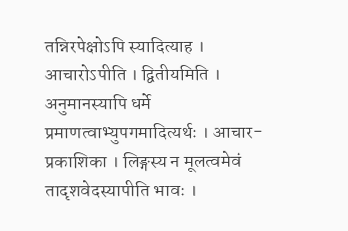तन्निरपेक्षोऽपि स्यादित्याह । आचारोऽपीति । द्वितीयमिति । अनुमानस्यापि धर्मे प्रमाणत्वाभ्युपगमादित्यर्थः । आचार- प्रकाशिका । लिङ्गस्य न मूलत्वमेवं तादृशवेदस्यापीति भावः ।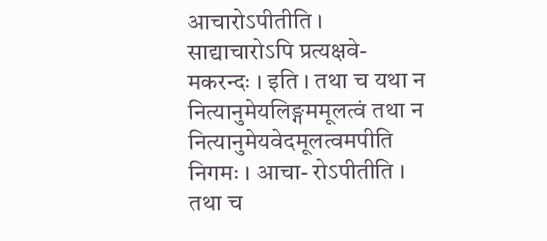आचारोऽपीतीति । साद्याचारोऽपि प्रत्यक्षवे- मकरन्दः । इति । तथा च यथा न नित्यानुमेयलिङ्गममूलत्वं तथा न नित्यानुमेयवेदमूलत्वमपीति निगमः । आचा- रोऽपीतीति । तथा च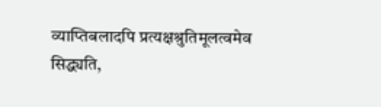व्याप्तिबलादपि प्रत्यक्षश्रुतिमूलत्वमेव सिद्ध्यति,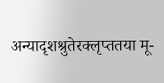अन्यादृशश्रुतेरक्लृप्ततया मू-